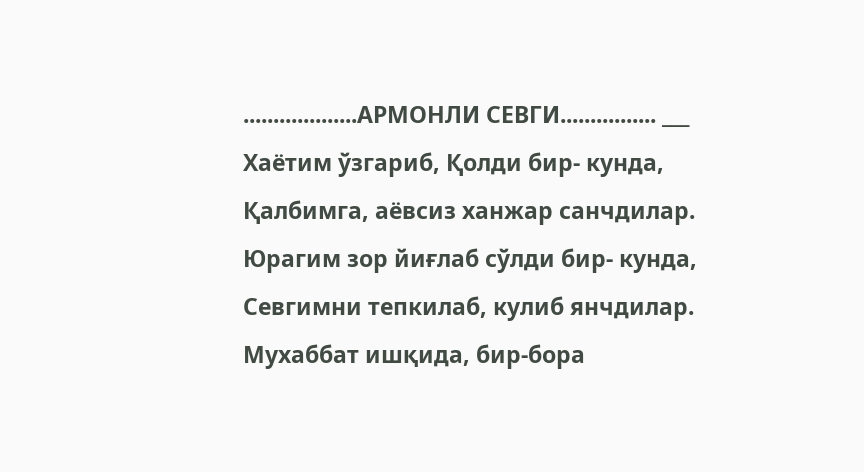...................АРМОНЛИ СЕВГИ................ ___ Хаётим ўзгариб, Қолди бир- кунда, Қалбимга, аёвсиз ханжар санчдилар. Юрагим зор йиғлаб сўлди бир- кунда, Севгимни тепкилаб, кулиб янчдилар.
Мухаббат ишқида, бир-бора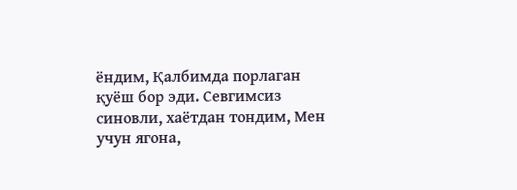ёндим, Қалбимда порлаган қуёш бор эди. Севгимсиз синовли, хаётдан тондим, Мен учун ягона,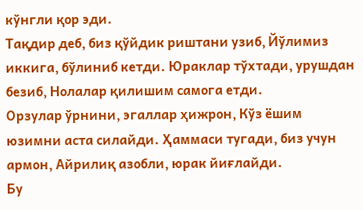кўнгли қор эди.
Тақдир деб, биз қўйдик риштани узиб, Йўлимиз иккига, бўлиниб кетди. Юраклар тўхтади, урушдан безиб, Нолалар қилишим самога етди.
Орзулар ўрнини, эгаллар ҳижрон, Кўз ёшим юзимни аста силайди. Ҳаммаси тугади, биз учун армон, Айрилиқ азобли, юрак йиғлайди.
Бу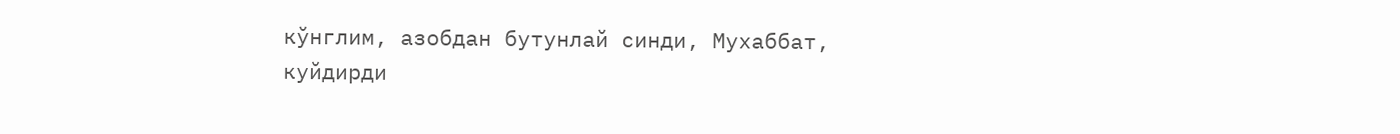кўнглим, азобдан бутунлай синди, Мухаббат, куйдирди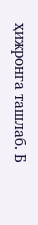ҳижронга ташлаб. Б